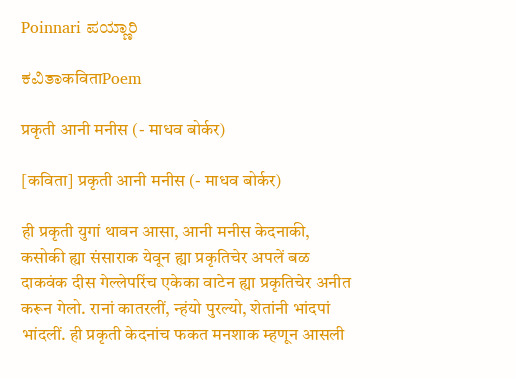Poinnari ಪಯ್ಣಾರಿ

ಕವಿತಾकविताPoem

प्रकृती आनी मनीस (- माधव बोर्कर)

[कविता] प्रकृती आनी मनीस (- माधव बोर्कर)

ही प्रकृती युगां थावन आसा, आनी मनीस केदनाकी, कसोकी ह्या संसाराक येवून ह्या प्रकृतिचेर अपलें बळ दाकवंक दीस गेल्लेपरिंच एकेका वाटेन ह्या प्रकृतिचेर अनीत करून गेलो. रानां कातरलीं, न्हंयो पुरल्यो, शेतांनी भांदपां भांदलीं. ही प्रकृती केदनांच फकत मनशाक म्हणून आसली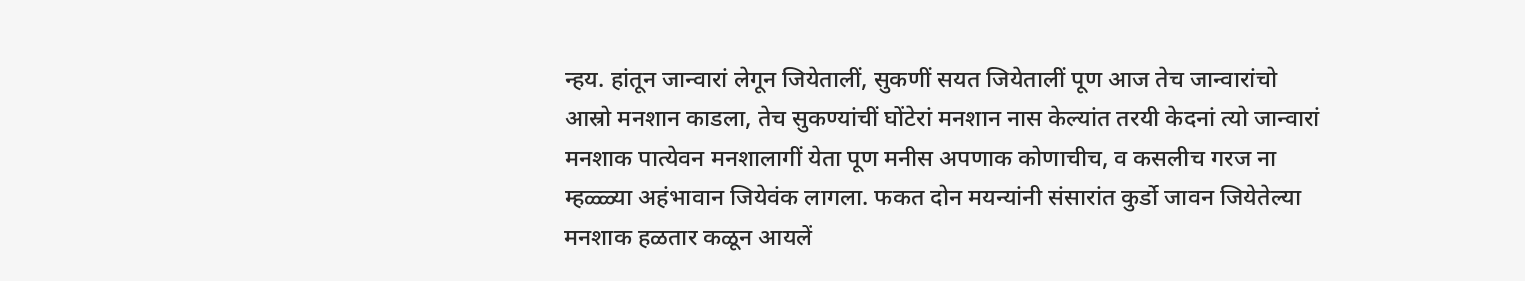न्हय. हांतून जान्वारां लेगून जियेतालीं, सुकणीं सयत जियेतालीं पूण आज तेच जान्वारांचो आस्रो मनशान काडला, तेच सुकण्यांचीं घोंटेरां मनशान नास केल्यांत तर‌यी केदनां त्यो जान्वारां मनशाक पात्येवन मनशालागीं येता पूण मनीस अपणाक कोणाचीच, व कसलीच गरज ना म्हळ्ळ्या अहंभावान जियेवंक लागला. फकत दोन मयन्यांनी संसारांत कुर्डो जावन जियेतेल्या मनशाक हळतार कळून आयलें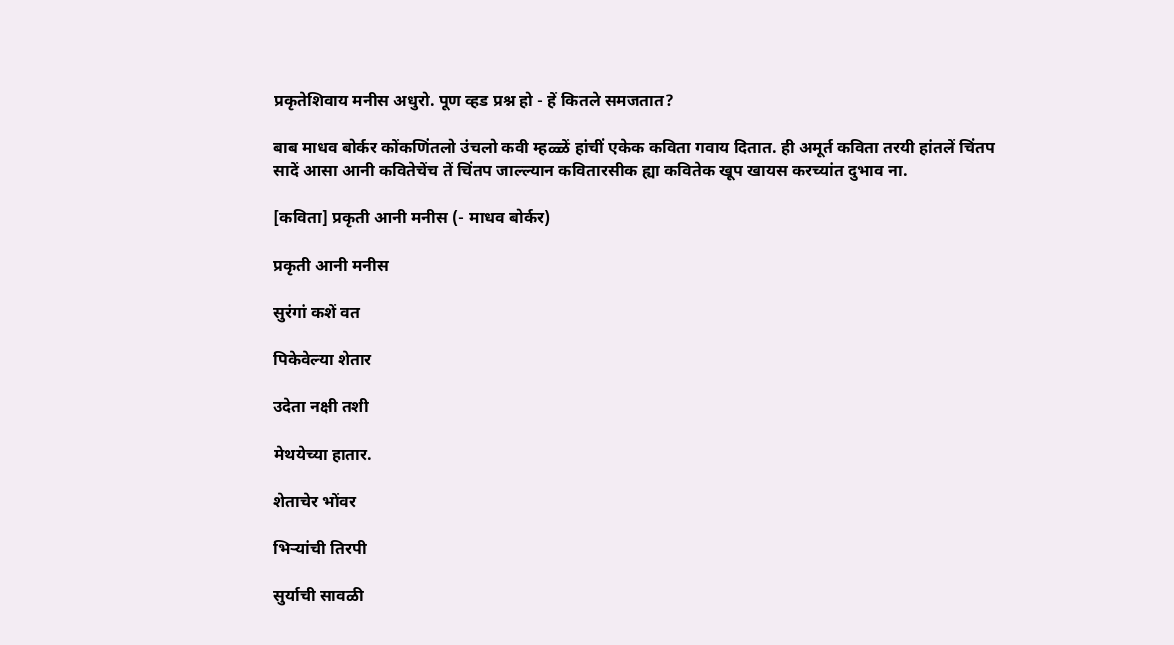प्रकृतेशिवाय मनीस अधुरो. पूण व्हड प्रश्न हो - हें कितले समजतात?

बाब माधव बोर्कर कोंकणिंतलो उंचलो कवी म्हळ्ळें हांचीं एकेक कविता गवाय दितात. ही अमूर्त कविता तर‌यी हांतलें चिंतप सादें आसा आनी कवितेचेंच तें चिंतप जाल्ल्यान कवितारसीक ह्या कवितेक खूप खायस करच्यांत दुभाव ना.

[कविता] प्रकृती आनी मनीस (- माधव बोर्कर)

प्रकृती आनी मनीस

सुरंगां कशें वत

पिकेवेल्या शेतार

उदेता नक्षी तशी

मेथयेच्या हातार.

शेताचेर भोंवर

भिऱ्यांची तिरपी

सुर्याची सावळी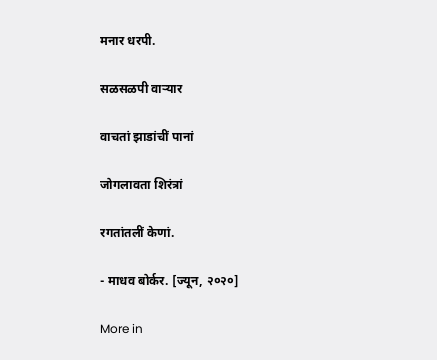मनार धरपी.

सळसळपी वाऱ्यार

वाचतां झाडांचीं पानां

जोगलावता शिरंत्रां

रगतांतलीं केणां.

- माधव बोर्कर. [ज्यून, २०२०]

More in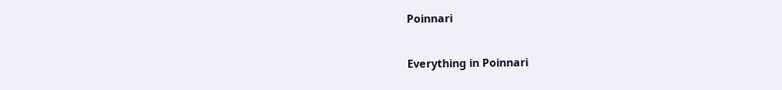Poinnari

Everything in Poinnari